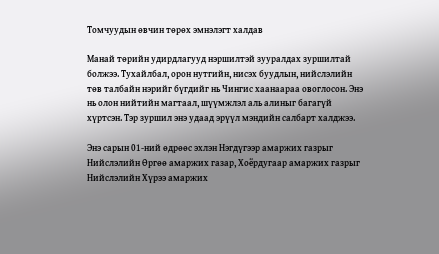Томчуудын өвчин төрөх эмнэлэгт халдав

Манай төрийн удирдлагууд нэршилтэй зууралдах зуршилтай болжээ. Тухайлбал, орон нутгийн, нисэх буудлын, нийслэлийн төв талбайн нэрийг бүгдийг нь Чингис хаанаараа овоглосон. Энэ нь олон нийтийн магтаал, шүүмжлэл аль алиныг багагүй хүртсэн. Тэр зуршил энэ удаад эрүүл мэндийн салбарт халджээ.

Энэ сарын 01-ний өдрөөс эхлэн Нэгдүгээр амаржих газрыг Нийслэлийн Өргөө амаржих газар, Хоёрдугаар амаржих газрыг Нийслэлийн Хүрээ амаржих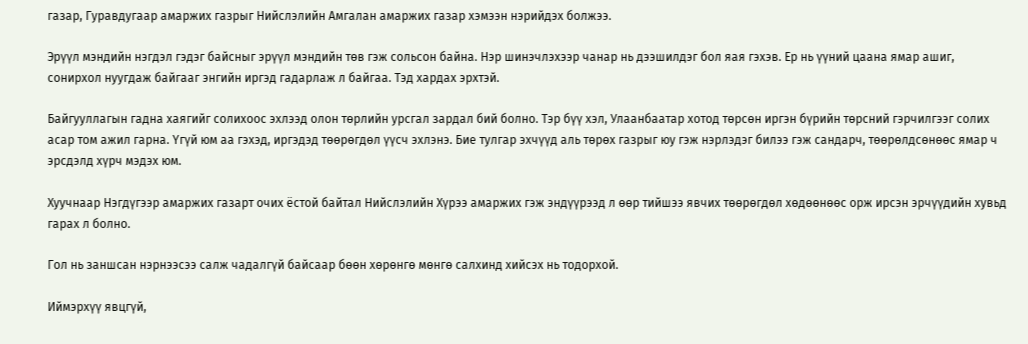газар, Гуравдугаар амаржих газрыг Нийслэлийн Амгалан амаржих газар хэмээн нэрийдэх болжээ.

Эрүүл мэндийн нэгдэл гэдэг байсныг эрүүл мэндийн төв гэж сольсон байна. Нэр шинэчлэхээр чанар нь дээшилдэг бол яая гэхэв. Ер нь үүний цаана ямар ашиг, сонирхол нуугдаж байгааг энгийн иргэд гадарлаж л байгаа. Тэд хардах эрхтэй.

Байгууллагын гадна хаягийг солихоос эхлээд олон төрлийн урсгал зардал бий болно. Тэр бүү хэл, Улаанбаатар хотод төрсөн иргэн бүрийн төрсний гэрчилгээг солих асар том ажил гарна. Үгүй юм аа гэхэд, иргэдэд төөрөгдөл үүсч эхлэнэ. Бие тулгар эхчүүд аль төрөх газрыг юу гэж нэрлэдэг билээ гэж сандарч, төөрөлдсөнөөс ямар ч эрсдэлд хүрч мэдэх юм.

Хуучнаар Нэгдүгээр амаржих газарт очих ёстой байтал Нийслэлийн Хүрээ амаржих гэж эндүүрээд л өөр тийшээ явчих төөрөгдөл хөдөөнөөс орж ирсэн эрчүүдийн хувьд гарах л болно.

Гол нь заншсан нэрнээсээ салж чадалгүй байсаар бөөн хөрөнгө мөнгө салхинд хийсэх нь тодорхой.

Иймэрхүү явцгүй,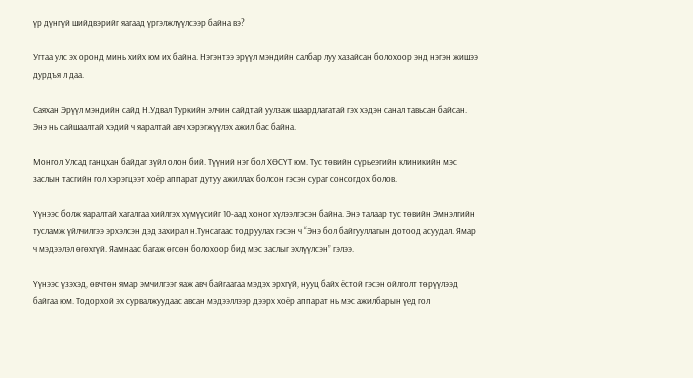үр дүнгүй шийдвэрийг яагаад үргэлжлүүлсээр байна вэ?

Угтаа улс эх оронд минь хийх юм их байна. Нэгэнтээ эрүүл мэндийн салбар луу хазайсан болохоор энд нэгэн жишээ дурдъя л даа.

Саяхан Эрүүл мэндийн сайд Н.Удвал Туркийн элчин сайдтай уулзаж шаардлагатай гэх хэдэн санал тавьсан байсан. Энэ нь сайшаалтай хэдий ч яаралтай авч хэрэгжүүлэх ажил бас байна.

Монгол Улсад ганцхан байдаг зүйл олон бий. Түүний нэг бол ХӨСҮТ юм. Тус төвийн сүрьеэгийн клиникийн мэс заслын тасгийн гол хэрэгцээт хоёр аппарат дутуу ажиллах болсон гэсэн сураг сонсогдох болов.

Үүнээс болж яаралтай хагалгаа хийлгэх хүмүүсийг 10-аад хоног хүлээлгэсэн байна. Энэ талаар тус төвийн Эмнэлгийн тусламж үйлчилгээ эрхэлсэн дэд захирал н.Тунсагаас тодруулах гэсэн ч “Энэ бол байгууллагын дотоод асуудал. Ямар ч мэдээлэл өгөхгүй. Яамнаас багаж өгсөн болохоор бид мэс заслыг эхлүүлсэн” гэлээ.

Үүнээс үзэхэд, өвчтөн ямар эмчилгээг яаж авч байгаагаа мэдэх эрхгүй, нууц байх ёстой гэсэн ойлголт төрүүлээд байгаа юм. Тодорхой эх сурвалжуудаас авсан мэдээллээр дээрх хоёр аппарат нь мэс ажилбарын үед гол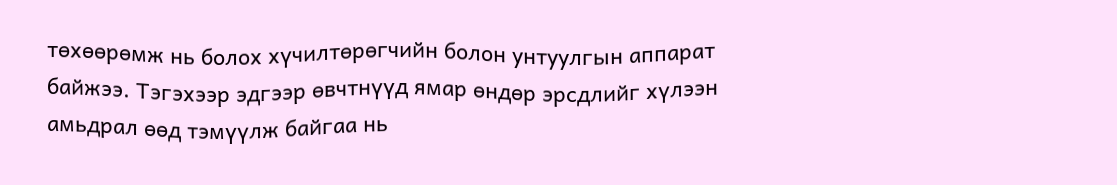төхөөрөмж нь болох хүчилтөрөгчийн болон унтуулгын аппарат байжээ. Тэгэхээр эдгээр өвчтнүүд ямар өндөр эрсдлийг хүлээн амьдрал өөд тэмүүлж байгаа нь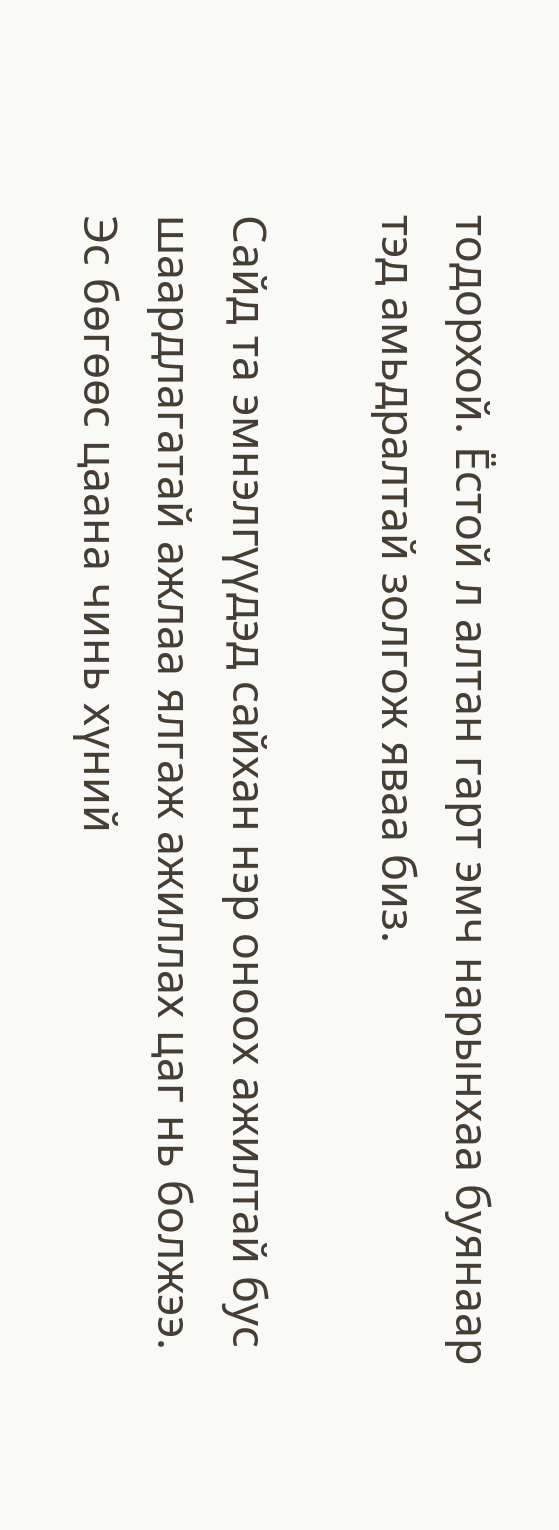тодорхой. Ёстой л алтан гарт эмч нарынхаа буянаар тэд амьдралтай золгож яваа биз.

Сайд та эмнэлгүүдэд сайхан нэр оноох ажилтай бус шаардлагатай ажлаа ялгаж ажиллах цаг нь болжээ. Эс бөгөөс цаана чинь хүний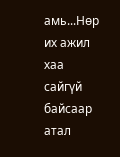амь...Нөр их ажил хаа сайгүй байсаар атал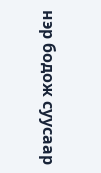нэр бодож суусаар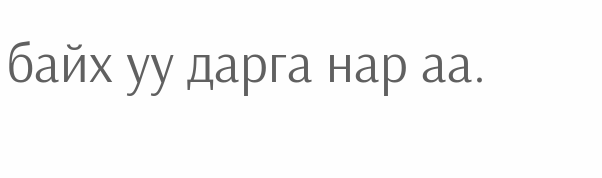байх уу дарга нар аа.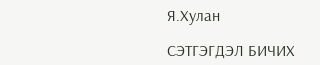Я.Хулан

СЭТГЭГДЭЛ БИЧИХ